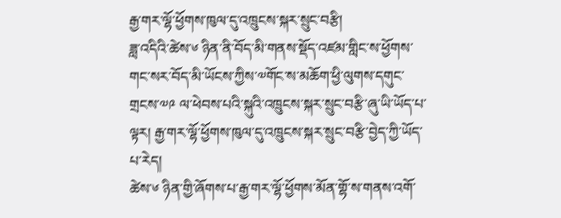རྒྱ་གར་ལྷོ་ཕྱོགས་ཁུལ་དུ་འཁྲུངས་སྐར་སྲུང་བརྩི།
ཟླ་འདིའི་ཚེས་༦ ཉིན་ནི་བོད་མི་གནས་སྡོད་འཛམ་གླིང་ས་ཕྱོགས་གང་སར་བོད་མི་ཡོངས་ཀྱིས་༧གོང་ས་མཆོག་ཕྱི་ལུགས་དགུང་གྲངས་༧༩ ལ་ཕེབས་པའི་སྐུའི་འཁྲུངས་སྐར་སྲུང་བརྩི་ཞུ་ཡི་ཡོད་པ་ལྟར། རྒྱ་གར་ལྷོ་ཕྱོགས་ཁུལ་དུ་འཁྲུངས་སྐར་སྲུང་བརྩི་བྱེད་ཀྱི་ཡོད་པ་རེད།
ཚེས་༦ ཉིན་གྱི་ཞོགས་པ་རྒྱ་གར་ལྷོ་ཕྱོགས་མོན་གྷོ་ས་གནས་འགོ་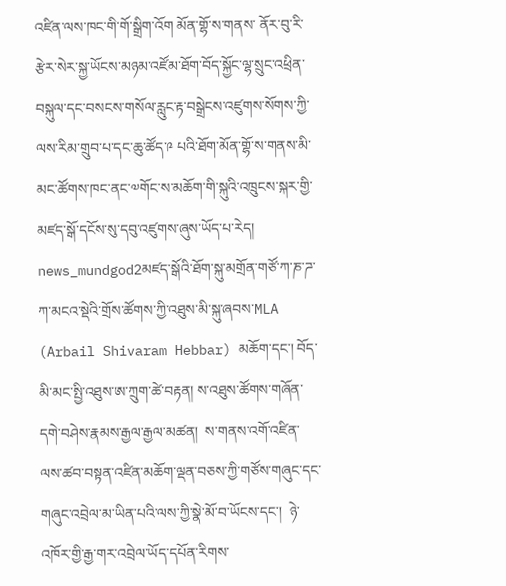འཛིན་ལས་ཁང་གི་གོ་སྒྲིག་འོག མོན་གྷོ་ས་གནས་ ནོར་བུ་རི་རྩེར་སེར་སྐྱ་ཡོངས་མཉམ་འཛོམ་ཐོག་བོད་སྐྱོང་ལྷ་སྲུང་འཕྲིན་བསྐུལ་དང་བསངས་གསོལ་རླུང་རྟ་བསྒྲེངས་འཛུགས་སོགས་ཀྱི་ལས་རིམ་གྲུབ་པ་དང་ཆུ་ཚོད་༩ པའི་ཐོག་མོན་གྷོ་ས་གནས་མི་མང་ཚོགས་ཁང་ནང་༧གོང་ས་མཆོག་གི་སྐུའི་འཁྲུངས་སྐར་གྱི་མཛད་སྒོ་དངོས་སུ་དབུ་འཛུགས་ཞུས་ཡོད་པ་རེད།
news_mundgod2མཛད་སྒོའི་ཐོག་སྐུ་མགྲོན་གཙོ་ཀ་ཎ་ཌ་ཀ་མངའ་སྡེའི་གྲོས་ཚོགས་ཀྱི་འཐུས་མི་སྐུ་ཞབས་MLA (Arbail Shivaram Hebbar) མཆོག་དང་། བོད་མི་མང་སྤྱི་འཐུས་ཨ་ཀྲུག་ཚེ་བརྟན། ས་འཐུས་ཚོགས་གཞོན་དགེ་བཤེས་རྣམས་རྒྱལ་རྒྱལ་མཚན།  ས་གནས་འགོ་འཛིན་ལས་ཚབ་བསྟན་འཛིན་མཆོག་ལྡན་བཅས་ཀྱི་གཙོས་གཞུང་དང་གཞུང་འབྲེལ་མ་ཡིན་པའི་ལས་ཀྱི་སྣེ་མོ་བ་ཡོངས་དང་།  ཉེ་འཁོར་གྱི་རྒྱ་གར་འབྲེལ་ཡོད་དཔོན་རིགས་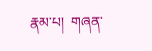རྣམ་པ།  གཞན་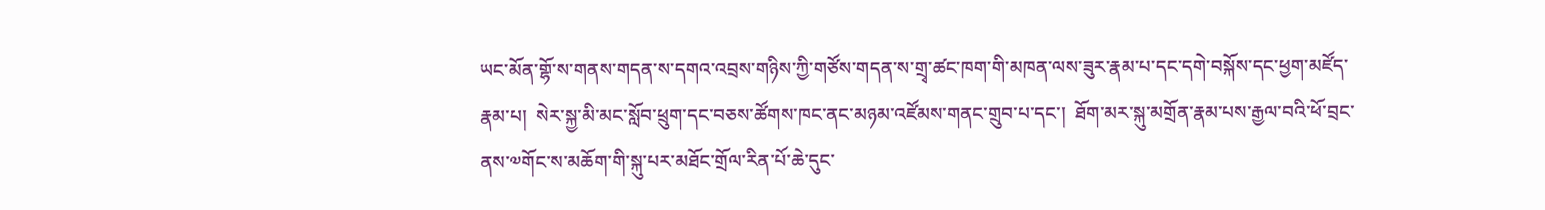ཡང་མོན་གྷོ་ས་གནས་གདན་ས་དགའ་འབྲས་གཉིས་ཀྱི་གཙོས་གདན་ས་གྲྭ་ཚང་ཁག་གི་མཁན་ལས་ཟུར་རྣམ་པ་དང་དགེ་བསྐོས་དང་ཕྱག་མཛོད་རྣམ་པ།  སེར་སྐྱ་མི་མང་སློབ་ཕྲུག་དང་བཅས་ཚོགས་ཁང་ནང་མཉམ་འཛོམས་གནང་གྲུབ་པ་དང་།  ཐོག་མར་སྐུ་མགྲོན་རྣམ་པས་རྒྱལ་བའི་ཕོ་བྲང་ནས་༧གོང་ས་མཆོག་གི་སྐུ་པར་མཐོང་གྲོལ་རིན་པོ་ཆེ་དུང་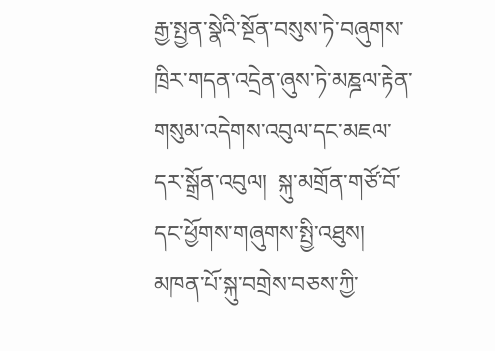རྒྱ་སྤྱན་སྣེའི་སྔོན་བསུས་ཏེ་བཞུགས་ཁྲིར་གདན་འདྲེན་ཞུས་ཏེ་མཎྜལ་རྟེན་གསུམ་འདེགས་འབུལ་དང་མཇལ་དར་སྒྲོན་འབུལ།  སྐུ་མགྲོན་གཙོ་བོ་དང་ཕྱོགས་གཞུགས་སྤྱི་འཐུས།  མཁན་པོ་སྐུ་བགྲེས་བཅས་ཀྱི་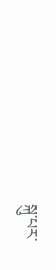སྐུ་པར་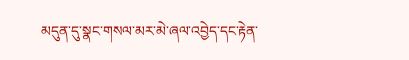མདུན་དུ་སྣང་གསལ་མར་མེ་ཞལ་འབྱེད་དང་རྟེན་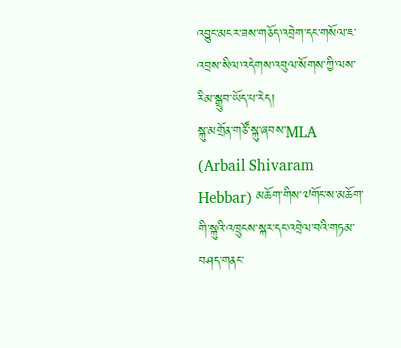འབྱུང་མངར་ཟས་གཅོད་འབྲེག་དང་གསོལ་ཇ་འབྲས་སིལ་འདེགས་འབུལ་སོགས་ཀྱི་ལས་རིམ་སྒྲུབ་ཡོད་པ་རེད།
སྐུ་མགྲོན་གཙོ་སྐུ་ཞབས་MLA (Arbail Shivaram Hebbar) མཆོག་གིས་༧གོང་ས་མཆོག་གི་སྐུའི་འཁྲུངས་སྐར་དང་འབྲེལ་བའི་གཏམ་བཤད་གནང་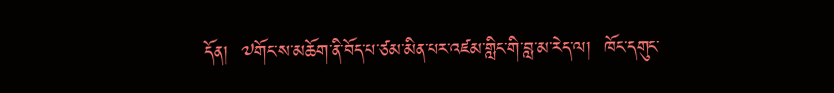དོན།  ༧གོང་ས་མཆོག་ནི་བོད་པ་ཙམ་མིན་པར་འཛམ་གླིང་གི་བླ་མ་རེད་ལ།  ཁོང་དགུང་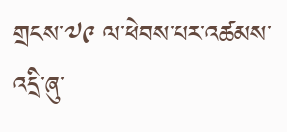གྲངས་༧༩ ལ་ཕེབས་པར་འཚམས་འདྲི་ཞུ་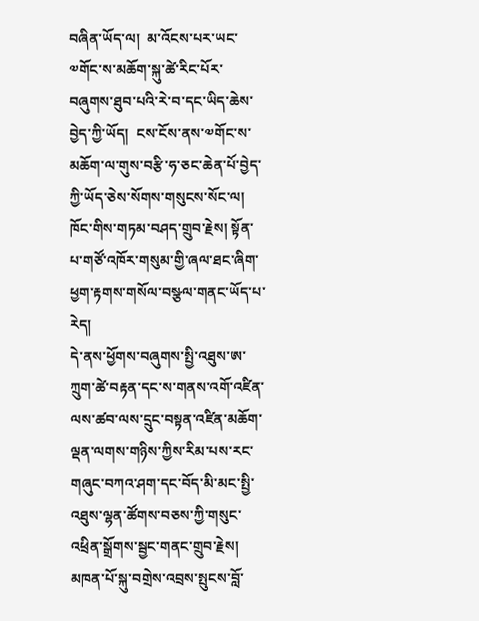བཞིན་ཡོད་ལ།  མ་འོངས་པར་ཡང་༧གོང་ས་མཆོག་སྐུ་ཚེ་རིང་པོར་བཞུགས་ཐུབ་པའི་རེ་བ་དང་ཡིད་ཆེས་བྱེད་ཀྱི་ཡོད།  ངས་ངོས་ནས་༧གོང་ས་མཆོག་ལ་གུས་བརྩི་ཧ་ཅང་ཆེན་པོ་བྱེད་ཀྱི་ཡོད་ཅེས་སོགས་གསུངས་སོང་ལ། ཁོང་གིས་གཏམ་བཤད་གྲུབ་རྗེས། སྟོན་པ་གཙོ་འཁོར་གསུམ་གྱི་ཞལ་ཐང་ཞིག་ཕྱག་རྟགས་གསོལ་བསྩལ་གནང་ཡོད་པ་རེད།
དེ་ནས་ཕྱོགས་བཞུགས་སྤྱི་འཐུས་ཨ་ཀྲུག་ཚེ་བརྟན་དང་ས་གནས་འགོ་འཛིན་ལས་ཚབ་ལས་དྲུང་བསྟན་འཛིན་མཆོག་ལྡན་ལགས་གཉིས་ཀྱིས་རིམ་པས་རང་གཞུང་བཀའ་ཤག་དང་བོད་མི་མང་སྤྱི་འཐུས་ལྷན་ཚོགས་བཅས་ཀྱི་གསུང་འཕྲིན་སྒྲོགས་སྦྱང་གནང་གྲུབ་རྗེས།  མཁན་པོ་སྐུ་བགྲེས་འབྲས་སྤུངས་བློ་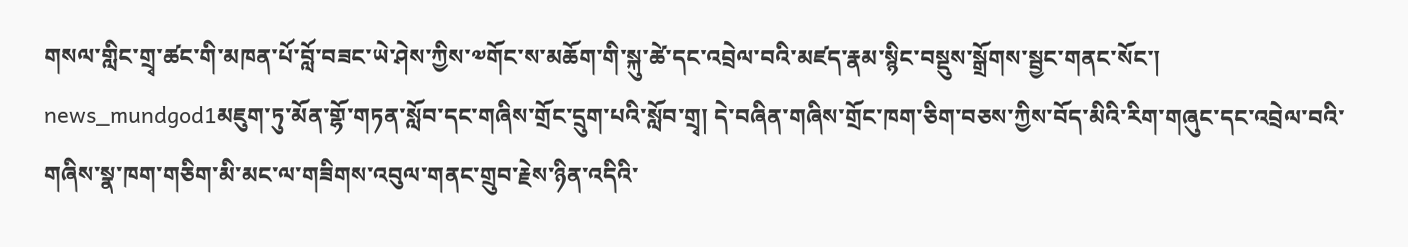གསལ་གླིང་གྲྭ་ཚང་གི་མཁན་པོ་བློ་བཟང་ཡེ་ཤེས་ཀྱིས་༧གོང་ས་མཆོག་གི་སྐུ་ཚེ་དང་འབྲེལ་བའི་མཛད་རྣམ་སྙིང་བསྡུས་སྒྲོགས་སྦྱང་གནང་སོང་།
news_mundgod1མཇུག་ཏུ་མོན་གྷོ་གཏན་སློབ་དང་གཞིས་གྲོང་དྲུག་པའི་སློབ་གྲྭ། དེ་བཞིན་གཞིས་གྲོང་ཁག་ཅིག་བཅས་ཀྱིས་བོད་མིའི་རིག་གཞུང་དང་འབྲེལ་བའི་གཞིས་སྣ་ཁག་གཅིག་མི་མང་ལ་གཟིགས་འབུལ་གནང་གྲུབ་རྗེས་ཉིན་འདིའི་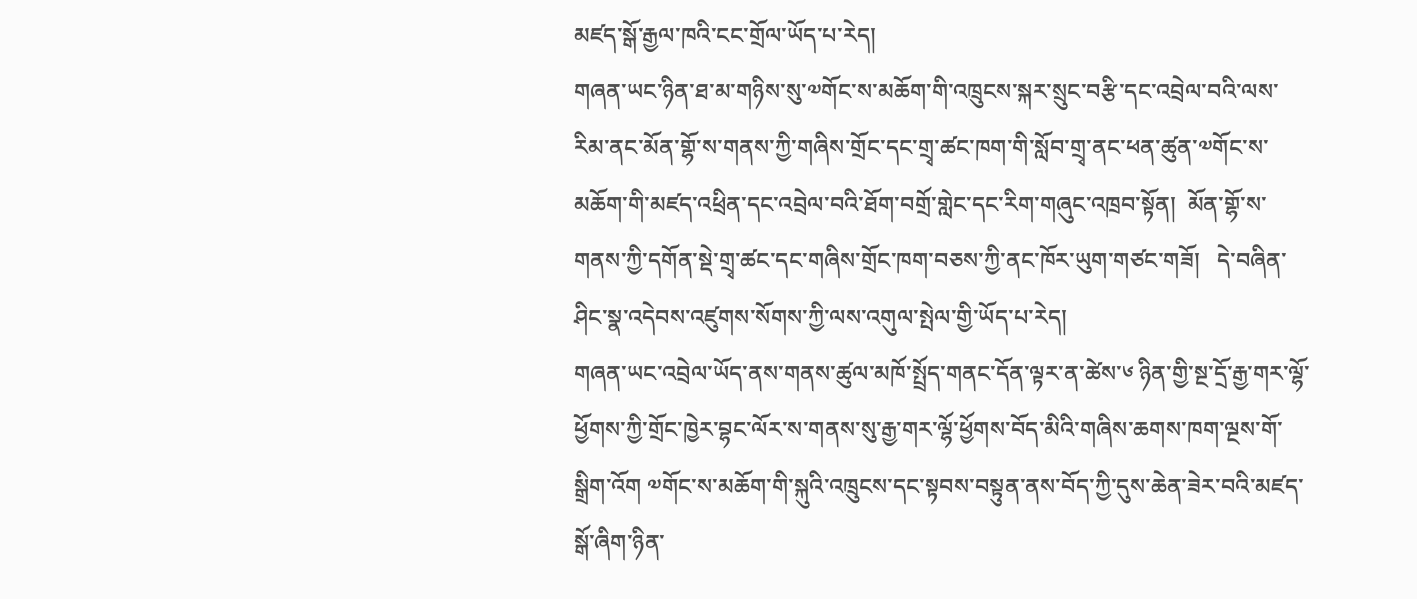མཛད་སྒོ་རྒྱལ་ཁའི་ངང་གྲོལ་ཡོད་པ་རེད།
གཞན་ཡང་ཉིན་ཐ་མ་གཉིས་སུ་༧གོང་ས་མཆོག་གི་འཁྲུངས་སྐར་སྲུང་བརྩི་དང་འབྲེལ་བའི་ལས་རིམ་ནང་མོན་གྷོ་ས་གནས་ཀྱི་གཞིས་གྲོང་དང་གྲྭ་ཚང་ཁག་གི་སློབ་གྲྭ་ནང་ཕན་ཚུན་༧གོང་ས་མཆོག་གི་མཛད་འཕྲིན་དང་འབྲེལ་བའི་ཐོག་བགྲོ་གླེང་དང་རིག་གཞུང་འཁྲབ་སྟོན།  མོན་གྷོ་ས་གནས་ཀྱི་དགོན་སྡེ་གྲྭ་ཚང་དང་གཞིས་གྲོང་ཁག་བཅས་ཀྱི་ནང་ཁོར་ཡུག་གཙང་གཟོ།   དེ་བཞིན་ཤིང་སྣ་འདེབས་འཛུགས་སོགས་ཀྱི་ལས་འགུལ་སྤེལ་གྱི་ཡོད་པ་རེད།
གཞན་ཡང་འབྲེལ་ཡོད་ནས་གནས་ཚུལ་མཁོ་སྤྲོད་གནང་དོན་ལྟར་ན་ཚེས་༦ ཉིན་གྱི་སྔ་དྲོ་རྒྱ་གར་ལྷོ་ཕྱོགས་ཀྱི་གྲོང་ཁྱེར་བྷང་ལོར་ས་གནས་སུ་རྒྱ་གར་ལྷོ་ཕྱོགས་བོད་མིའི་གཞིས་ཆགས་ཁག་ལྔས་གོ་སྒྲིག་འོག ༧གོང་ས་མཆོག་གི་སྐུའི་འཁྲུངས་དང་སྟབས་བསྟུན་ནས་བོད་ཀྱི་དུས་ཆེན་ཟེར་བའི་མཛད་སྒོ་ཞིག་ཉིན་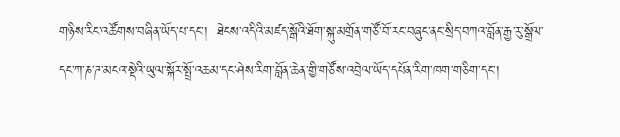གཉིས་རིང་འཚོགས་བཞིན་ཡོད་པ་དང་།  ཐེངས་འདིའི་མཛད་སྒོའི་ཐོག་སྐུ་མགྲོན་གཙོ་བོ་རང་བཞུང་ནང་སྲིད་བཀའ་བློན་རྒྱ་རུ་སྒྲོལ་དང་ཀ་ཎ་ཌ་མངའ་སྡེའི་ཡུལ་སྐོར་སྤྲོ་འཆམ་དང་ཤེས་རིག་བློན་ཆེན་གྱི་གཙོས་འབྲེལ་ཡོད་དཔོན་རིག་ཁག་གཅིག་དང་།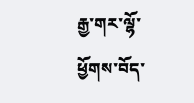རྒྱ་གར་ལྷོ་ཕྱོགས་བོད་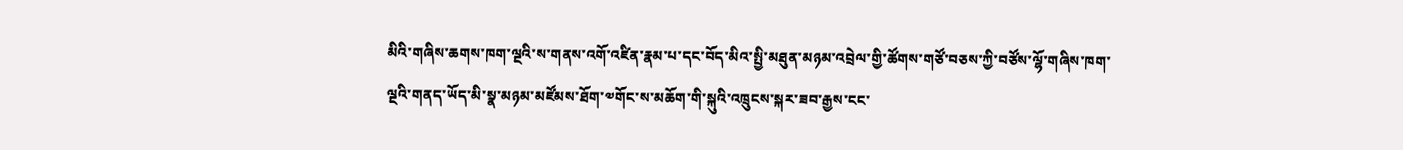མིའི་གཞིས་ཆགས་ཁག་ལྔའི་ས་གནས་འགོ་འཛིན་རྣམ་པ་དང་བོད་མིའ་སྤྱི་མཐུན་མཉམ་འབྲེལ་གྱི་ཚོགས་གཙོ་བཅས་ཀྱི་བཙོས་ལྷོ་གཞིས་ཁག་ལྔའི་གནད་ཡོད་མི་སྣ་མཉམ་མཛོམས་ཐོག་༧གོང་ས་མཆོག་གི་སྐུའི་འཁྲུངས་སྐར་ཟབ་རྒྱས་ངང་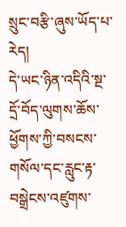སྲུང་བརྩི་ཞུས་ཡོད་པ་རེད།
དེ་ཡང་ཉིན་འདིའི་སྔ་དྲོ་བོད་ལུགས་ཆོས་ཕྱོགས་ཀྱི་བསངས་གསོལ་དང་རླུང་རྟ་བསྒྲེངས་འཛུགས་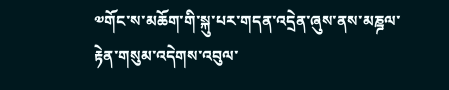༧གོང་ས་མཆོག་གི་སྐུ་པར་གདན་འདྲེན་ཞུས་ནས་མཎྜལ་རྟེན་གསུམ་འདེགས་འབུལ་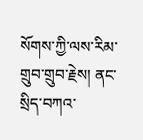སོགས་ཀྱི་ལས་རིམ་གྲུབ་གྲུབ་རྗེས། ནང་སྲིད་བཀའ་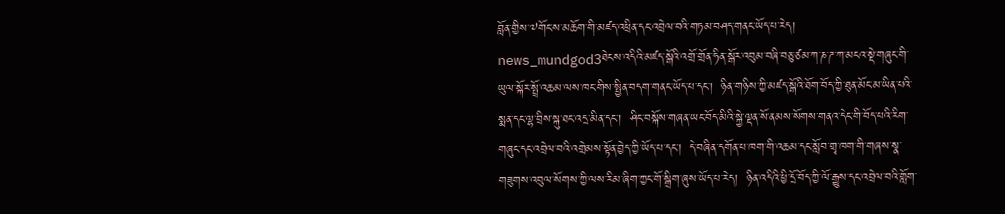བློན་གྱིས་༧གོང་ས་མཆོག་གི་མཛད་འཕྲིན་དང་འབྲེལ་བའི་གཏམ་བཤད་གནང་ཡོད་པ་རེད།
news_mundgod3ཐེངས་འདིའི་མཛད་སྒོའི་འགྲོ་གྲོན་ཧིན་སྒོར་འབུམ་བཞི་བཅུ་ཙམ་ཀ་ཎ་ཌ་ཀ་མངའ་སྡེ་གཞུང་གི་ཡུལ་སྐོར་སྤྲོ་འཆམ་ལས་ཁང་གིས་སྤྱིན་བདག་གནང་ཡོད་པ་དང་།  ཉིན་གཉིས་ཀྱི་མཛད་སྒོའི་ཐོག་བོད་ཀྱི་ཐུན་མོང་མ་ཡིན་པའི་སྨན་དང་ལྷ་བྲིས་སྐུ་ཐང་འདྲ་མིན་དང་།  ཤིང་བསྐོས་གཞན་ཡང་བོད་མིའི་སྐྱེ་ལྡན་སོ་ནམས་སོགས་གནའ་དེང་གི་བོད་པའི་རིག་གཞུང་དང་འབྲེལ་བའི་འགྲེམས་སྟོན་བྱེད་ཀྱི་ཡོད་པ་དང་།  དེ་བཞིན་དགོན་པ་ཁག་གི་འཆམ་དང་སློབ་གྲྭ་ཁག་གི་གཞས་སྣ་གཟུགས་འབུལ་སོགས་ཀྱི་ལས་རིམ་ཞིག་ཀྱང་གོ་སྒྲིག་ཞུས་ཡོད་པ་རེད།  ཉིན་འདིའི་ཕྱི་དྲོ་བོད་ཀྱི་ལོ་རྒྱུས་དང་འབྲེལ་བའི་གློག་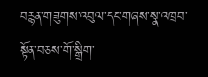བརྙན་གཟུགས་འབུལ་དང་གཞས་སྣ་འཁྲབ་སྟོན་བཅས་གོ་སྒྲིག་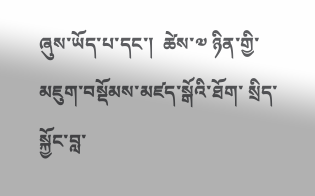ཞུས་ཡོད་པ་དང་།  ཚེས་༧ ཉིན་གྱི་མཇུག་བསྡོམས་མཛད་སྒོའི་ཐོག་ སྲིད་སྐྱོང་བླ་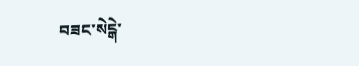བཟང་སེངྒེ་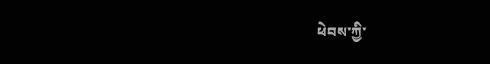ཕེབས་ཀྱི་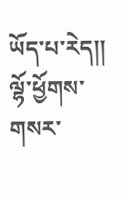ཡོད་པ་རེད།།
ལྷོ་ཕྱོགས་གསར་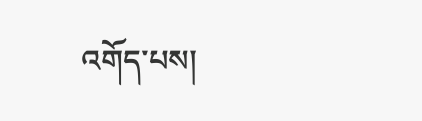འགོད་པས།